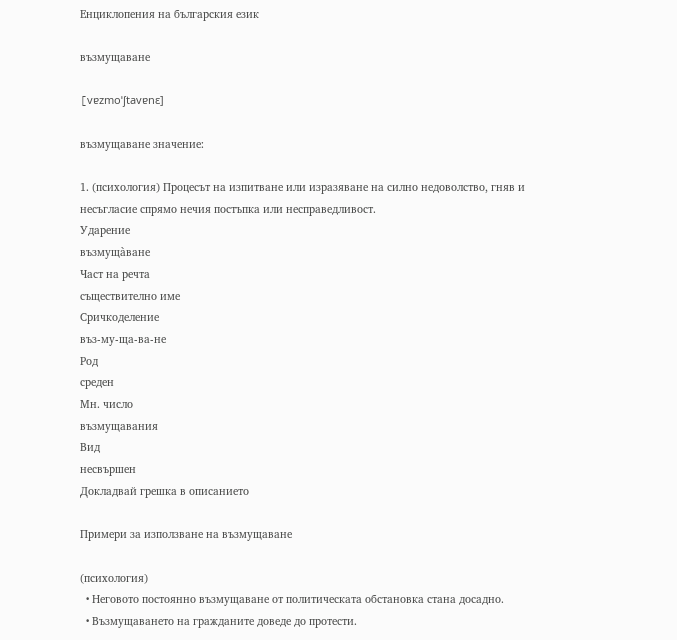Енциклопения на българския език

възмущаване

[vɐzmoˈʃtavɐnɛ]

възмущаване значение:

1. (психология) Процесът на изпитване или изразяване на силно недоволство, гняв и несъгласие спрямо нечия постъпка или несправедливост.
Ударение
възмуща̀ване
Част на речта
съществително име
Сричкоделение
въз-му-ща-ва-не
Род
среден
Мн. число
възмущавания
Вид
несвършен
Докладвай грешка в описанието

Примери за използване на възмущаване

(психология)
  • Неговото постоянно възмущаване от политическата обстановка стана досадно.
  • Възмущаването на гражданите доведе до протести.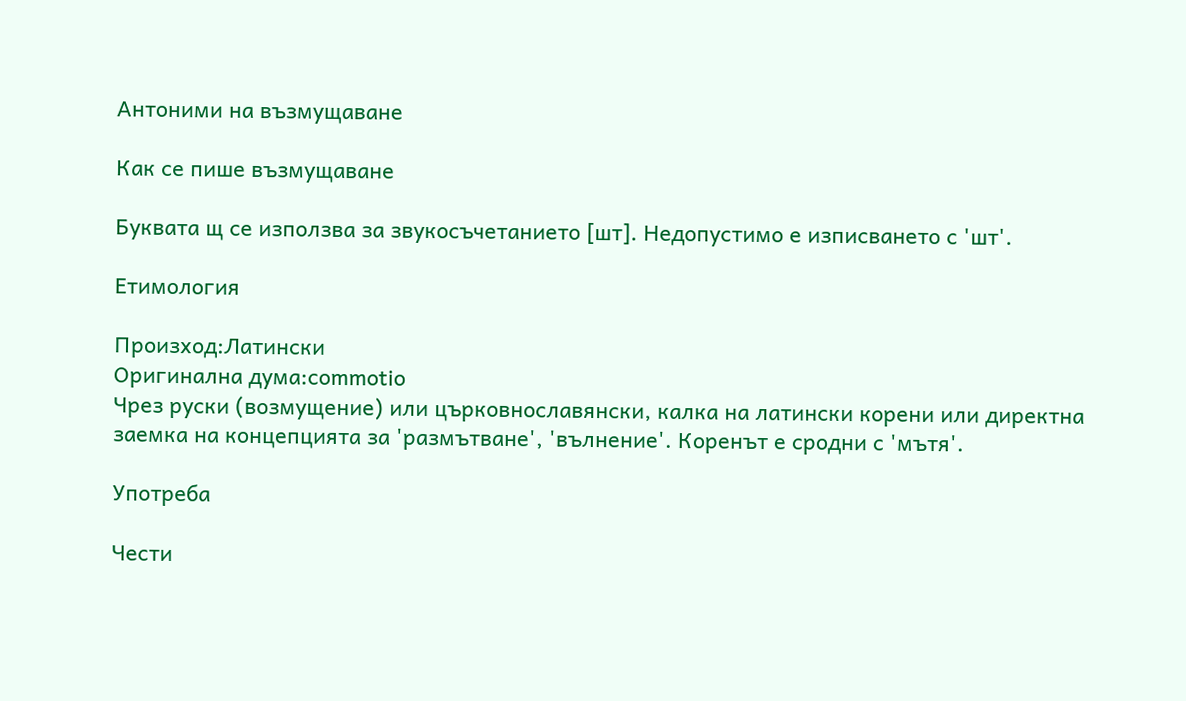Антоними на възмущаване

Как се пише възмущаване

Буквата щ се използва за звукосъчетанието [шт]. Недопустимо е изписването с 'шт'.

Етимология

Произход:Латински
Оригинална дума:commotio
Чрез руски (возмущение) или църковнославянски, калка на латински корени или директна заемка на концепцията за 'размътване', 'вълнение'. Коренът е сродни с 'мътя'.

Употреба

Чести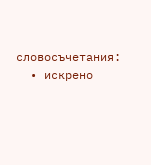словосъчетания:
  • искрено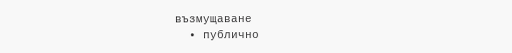възмущаване
  • публично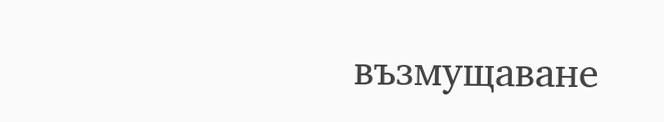възмущаване